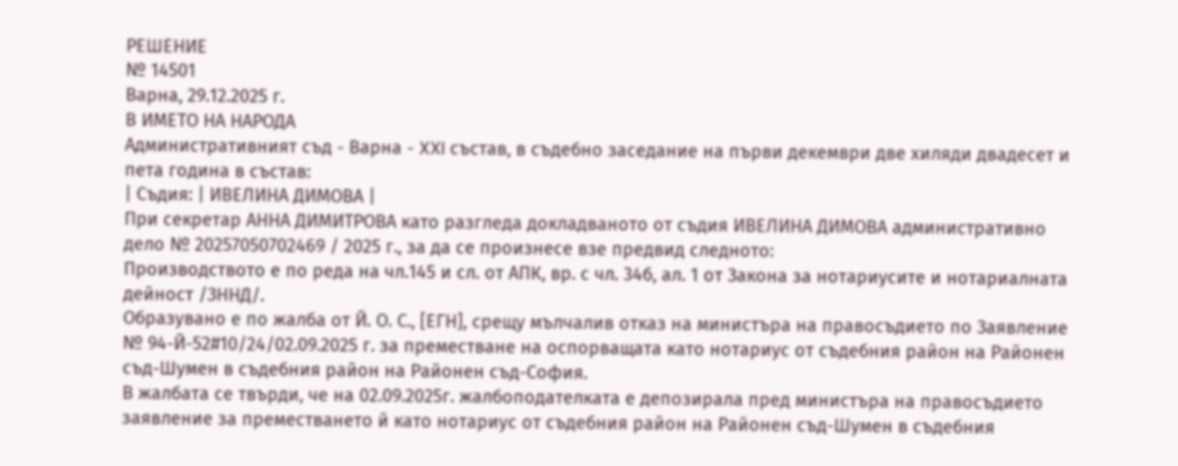РЕШЕНИЕ
№ 14501
Варна, 29.12.2025 г.
В ИМЕТО НА НАРОДА
Административният съд - Варна - XXI състав, в съдебно заседание на първи декември две хиляди двадесет и пета година в състав:
| Съдия: | ИВЕЛИНА ДИМОВА |
При секретар АННА ДИМИТРОВА като разгледа докладваното от съдия ИВЕЛИНА ДИМОВА административно дело № 20257050702469 / 2025 г., за да се произнесе взе предвид следното:
Производството е по реда на чл.145 и сл. от АПК, вр. с чл. 34б, ал. 1 от Закона за нотариусите и нотариалната дейност /ЗННД/.
Образувано е по жалба от Й. О. С., [ЕГН], срещу мълчалив отказ на министъра на правосъдието по Заявление № 94-Й-52#10/24/02.09.2025 г. за преместване на оспорващата като нотариус от съдебния район на Районен съд-Шумен в съдебния район на Районен съд-София.
В жалбата се твърди, че на 02.09.2025г. жалбоподателката е депозирала пред министъра на правосъдието заявление за преместването й като нотариус от съдебния район на Районен съд-Шумен в съдебния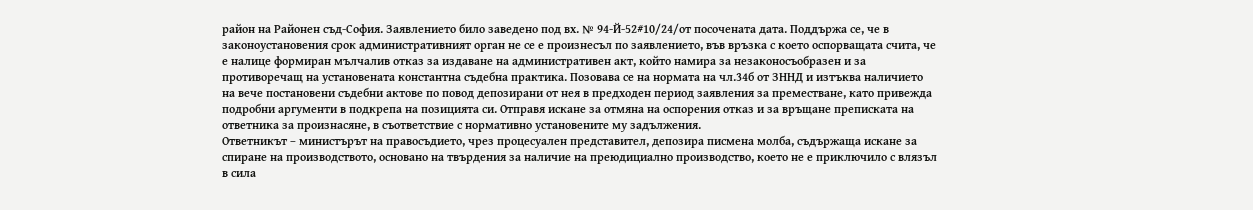район на Районен съд-София. Заявлението било заведено под вх. № 94-Й-52#10/24/от посочената дата. Поддържа се, че в законоустановения срок административният орган не се е произнесъл по заявлението, във връзка с което оспорващата счита, че е налице формиран мълчалив отказ за издаване на административен акт, който намира за незаконосъобразен и за противоречащ на установената константна съдебна практика. Позовава се на нормата на чл.34б от ЗННД и изтъква наличието на вече постановени съдебни актове по повод депозирани от нея в предходен период заявления за преместване, като привежда подробни аргументи в подкрепа на позицията си. Отправя искане за отмяна на оспорения отказ и за връщане преписката на ответника за произнасяне, в съответствие с нормативно установените му задължения.
Ответникът – министърът на правосъдието, чрез процесуален представител, депозира писмена молба, съдържаща искане за спиране на производството, основано на твърдения за наличие на преюдициално производство, което не е приключило с влязъл в сила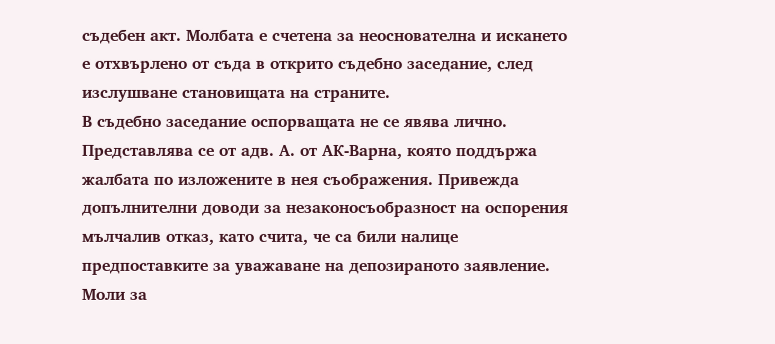съдебен акт. Молбата е счетена за неоснователна и искането е отхвърлено от съда в открито съдебно заседание, след изслушване становищата на страните.
В съдебно заседание оспорващата не се явява лично. Представлява се от адв. А. от АК-Варна, която поддържа жалбата по изложените в нея съображения. Привежда допълнителни доводи за незаконосъобразност на оспорения мълчалив отказ, като счита, че са били налице предпоставките за уважаване на депозираното заявление. Моли за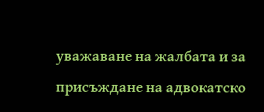уважаване на жалбата и за присъждане на адвокатско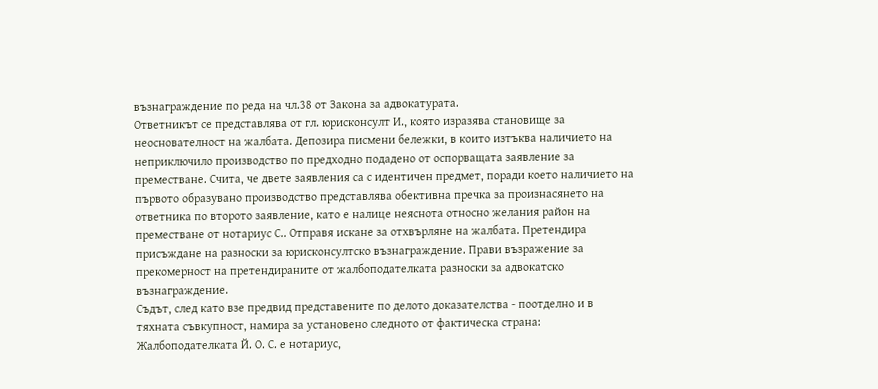възнаграждение по реда на чл.38 от Закона за адвокатурата.
Ответникът се представлява от гл. юрисконсулт И., която изразява становище за неоснователност на жалбата. Депозира писмени бележки, в които изтъква наличието на неприключило производство по предходно подадено от оспорващата заявление за преместване. Счита, че двете заявления са с идентичен предмет, поради което наличието на първото образувано производство представлява обективна пречка за произнасянето на ответника по второто заявление, като е налице неяснота относно желания район на преместване от нотариус С.. Отправя искане за отхвърляне на жалбата. Претендира присъждане на разноски за юрисконсултско възнаграждение. Прави възражение за прекомерност на претендираните от жалбоподателката разноски за адвокатско възнаграждение.
Съдът, след като взе предвид представените по делото доказателства - поотделно и в тяхната съвкупност, намира за установено следното от фактическа страна:
Жалбоподателката Й. О. С. е нотариус,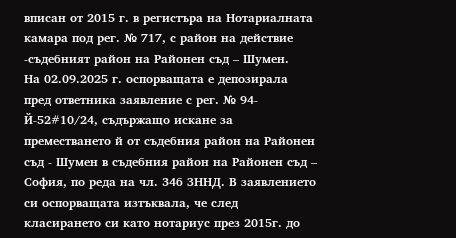вписан от 2015 г. в регистъра на Нотариалната камара под рег. № 717, с район на действие -съдебният район на Районен съд – Шумен.
На 02.09.2025 г. оспорващата е депозирала пред ответника заявление с peг. № 94-Й-52#10/24, съдържащо искане за преместването й от съдебния район на Районен съд - Шумен в съдебния район на Районен съд – София, по реда на чл. 34б ЗННД. В заявлението си оспорващата изтъквала, че след класирането си като нотариус през 2015г. до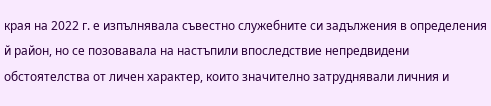края на 2022 г. е изпълнявала съвестно служебните си задължения в определения й район, но се позовавала на настъпили впоследствие непредвидени обстоятелства от личен характер, които значително затруднявали личния и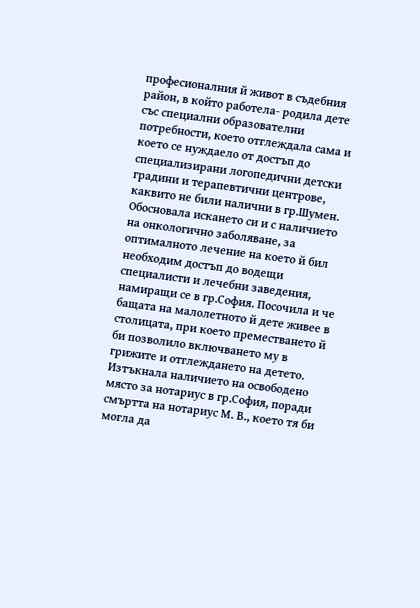професионалния й живот в съдебния район, в който работела- родила дете със специални образователни потребности, което отглеждала сама и което се нуждаело от достъп до специализирани логопедични детски градини и терапевтични центрове, каквито не били налични в гр.Шумен. Обосновала искането си и с наличието на онкологично заболяване, за оптималното лечение на което й бил необходим достъп до водещи специалисти и лечебни заведения, намиращи се в гр.София. Посочила и че бащата на малолетното й дете живее в столицата, при което преместването й би позволило включването му в грижите и отглеждането на детето. Изтъкнала наличието на освободено място за нотариус в гр.София, поради смъртта на нотариус М. В., което тя би могла да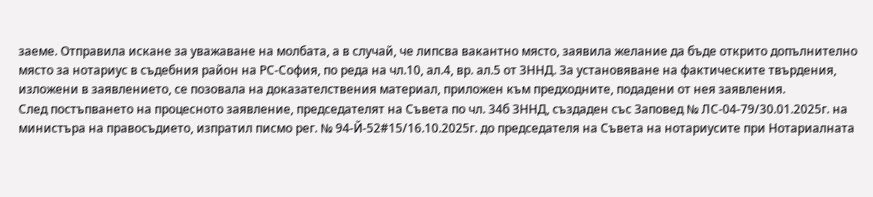заеме. Отправила искане за уважаване на молбата, а в случай, че липсва вакантно място, заявила желание да бъде открито допълнително място за нотариус в съдебния район на РС-София, по реда на чл.10, ал.4, вр. ал.5 от ЗННД. За установяване на фактическите твърдения, изложени в заявлението, се позовала на доказателствения материал, приложен към предходните, подадени от нея заявления.
След постъпването на процесното заявление, председателят на Съвета по чл. 34б ЗННД, създаден със Заповед № ЛС-04-79/30.01.2025г. на министъра на правосъдието, изпратил писмо рег. № 94-Й-52#15/16.10.2025г. до председателя на Съвета на нотариусите при Нотариалната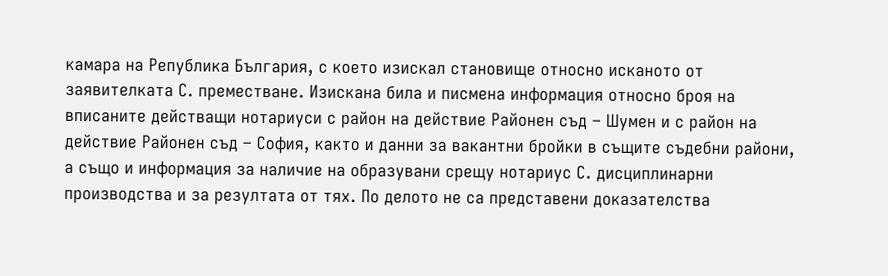камара на Република България, с което изискал становище относно исканото от заявителката С. преместване. Изискана била и писмена информация относно броя на вписаните действащи нотариуси с район на действие Районен съд – Шумен и с район на действие Районен съд – София, както и данни за вакантни бройки в същите съдебни райони, а също и информация за наличие на образувани срещу нотариус С. дисциплинарни производства и за резултата от тях. По делото не са представени доказателства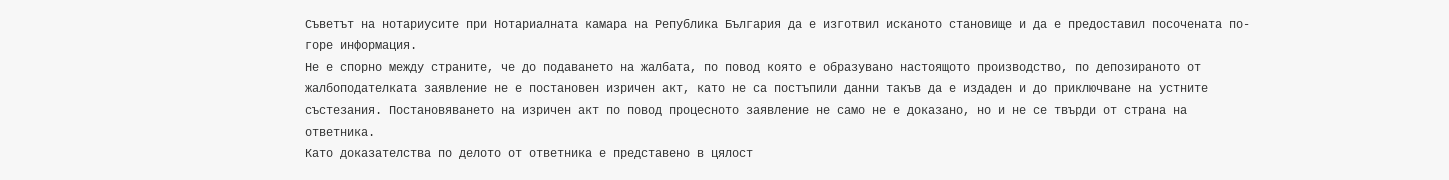Съветът на нотариусите при Нотариалната камара на Република България да е изготвил исканото становище и да е предоставил посочената по-горе информация.
Не е спорно между страните, че до подаването на жалбата, по повод която е образувано настоящото производство, по депозираното от жалбоподателката заявление не е постановен изричен акт, като не са постъпили данни такъв да е издаден и до приключване на устните състезания. Постановяването на изричен акт по повод процесното заявление не само не е доказано, но и не се твърди от страна на ответника.
Като доказателства по делото от ответника е представено в цялост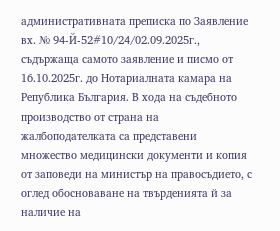административната преписка по Заявление вх. № 94-Й-52#10/24/02.09.2025г., съдържаща самото заявление и писмо от 16.10.2025г. до Нотариалната камара на Република България. В хода на съдебното производство от страна на жалбоподателката са представени множество медицински документи и копия от заповеди на министър на правосъдието, с оглед обосноваване на твърденията й за наличие на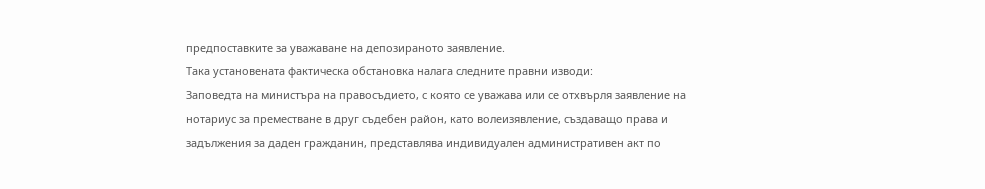предпоставките за уважаване на депозираното заявление.
Така установената фактическа обстановка налага следните правни изводи:
Заповедта на министъра на правосъдието, с която се уважава или се отхвърля заявление на нотариус за преместване в друг съдебен район, като волеизявление, създаващо права и задължения за даден гражданин, представлява индивидуален административен акт по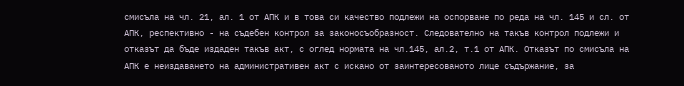смисъла на чл. 21, ал. 1 от АПК и в това си качество подлежи на оспорване по реда на чл. 145 и сл. от АПК, респективно - на съдебен контрол за законосъобразност. Следователно на такъв контрол подлежи и отказът да бъде издаден такъв акт, с оглед нормата на чл.145, ал.2, т.1 от АПК. Отказът по смисъла на АПК е неиздаването на административен акт с искано от заинтересованото лице съдържание, за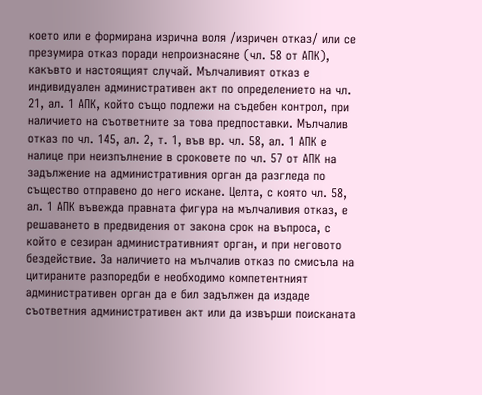което или е формирана изрична воля /изричен отказ/ или се презумира отказ поради непроизнасяне (чл. 58 от АПК), какъвто и настоящият случай. Мълчаливият отказ е индивидуален административен акт по определението на чл. 21, ал. 1 АПК, който също подлежи на съдебен контрол, при наличието на съответните за това предпоставки. Мълчалив отказ по чл. 145, ал. 2, т. 1, във вр. чл. 58, ал. 1 АПК е налице при неизпълнение в сроковете по чл. 57 от АПК на задължение на административния орган да разгледа по същество отправено до него искане. Целта, с която чл. 58, ал. 1 АПК въвежда правната фигура на мълчаливия отказ, е решаването в предвидения от закона срок на въпроса, с който е сезиран административният орган, и при неговото бездействие. За наличието на мълчалив отказ по смисъла на цитираните разпоредби е необходимо компетентният административен орган да е бил задължен да издаде съответния административен акт или да извърши поисканата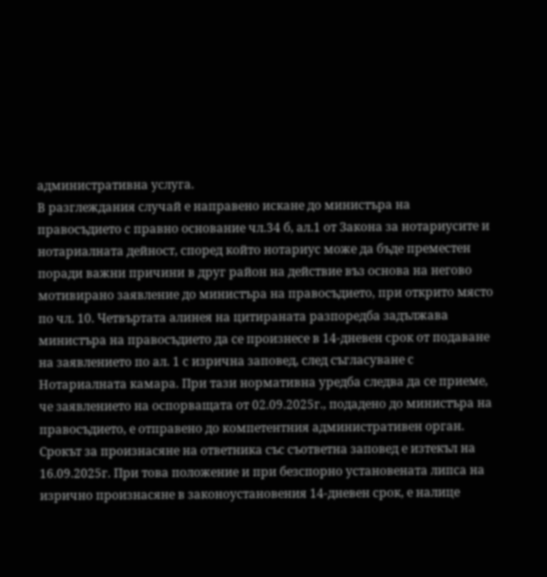административна услуга.
В разглеждания случай е направено искане до министъра на правосъдието с правно основание чл.34 б, ал.1 от Закона за нотариусите и нотариалната дейност, според който нотариус може да бъде преместен поради важни причини в друг район на действие въз основа на негово мотивирано заявление до министъра на правосъдието, при открито място по чл. 10. Четвъртата алинея на цитираната разпоредба задължава министъра на правосъдието да се произнесе в 14-дневен срок от подаване на заявлението по ал. 1 с изрична заповед, след съгласуване с Нотариалната камара. При тази нормативна уредба следва да се приеме, че заявлението на оспорващата от 02.09.2025г., подадено до министъра на правосъдието, е отправено до компетентния административен орган. Срокът за произнасяне на ответника със съответна заповед е изтекъл на 16.09.2025г. При това положение и при безспорно установената липса на изрично произнасяне в законоустановения 14-дневен срок, е налице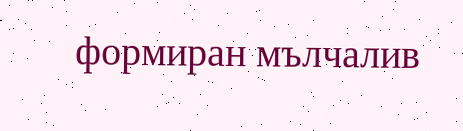формиран мълчалив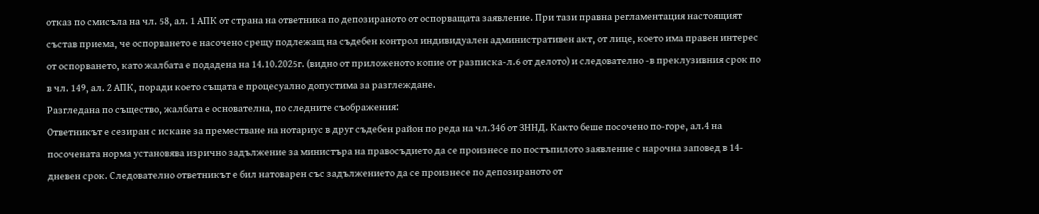отказ по смисъла на чл. 58, ал. 1 АПК от страна на ответника по депозираното от оспорващата заявление. При тази правна регламентация настоящият състав приема, че оспорването е насочено срещу подлежащ на съдебен контрол индивидуален административен акт, от лице, което има правен интерес от оспорването, като жалбата е подадена на 14.10.2025г. (видно от приложеното копие от разписка-л.6 от делото) и следователно -в преклузивния срок по в чл. 149, ал. 2 АПК, поради което същата е процесуално допустима за разглеждане.
Разгледана по същество, жалбата е основателна, по следните съображения:
Ответникът е сезиран с искане за преместване на нотариус в друг съдебен район по реда на чл.34б от ЗННД. Както беше посочено по-горе, ал.4 на посочената норма установява изрично задължение за министъра на правосъдието да се произнесе по постъпилото заявление с нарочна заповед в 14-дневен срок. Следователно ответникът е бил натоварен със задължението да се произнесе по депозираното от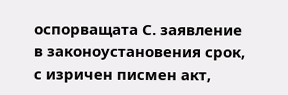оспорващата С. заявление в законоустановения срок, с изричен писмен акт,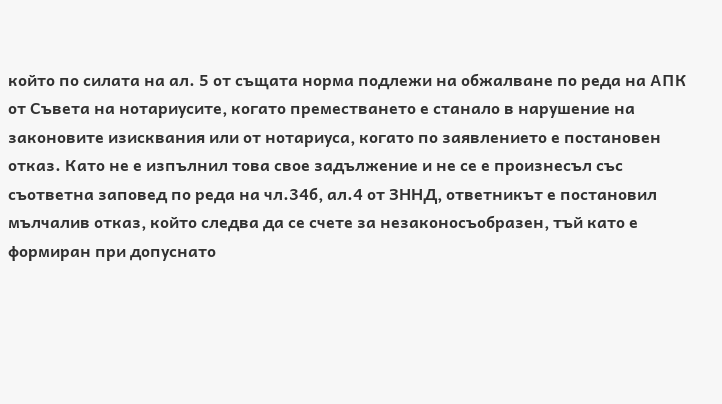който по силата на ал. 5 от същата норма подлежи на обжалване по реда на АПК от Съвета на нотариусите, когато преместването е станало в нарушение на законовите изисквания или от нотариуса, когато по заявлението е постановен отказ. Като не е изпълнил това свое задължение и не се е произнесъл със съответна заповед по реда на чл.34б, ал.4 от ЗННД, ответникът е постановил мълчалив отказ, който следва да се счете за незаконосъобразен, тъй като е формиран при допуснато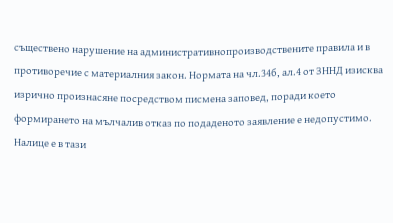съществено нарушение на административнопроизводствените правила и в противоречие с материалния закон. Нормата на чл.34б, ал.4 от ЗННД изисква изрично произнасяне посредством писмена заповед, поради което формирането на мълчалив отказ по подаденото заявление е недопустимо. Налице е в тази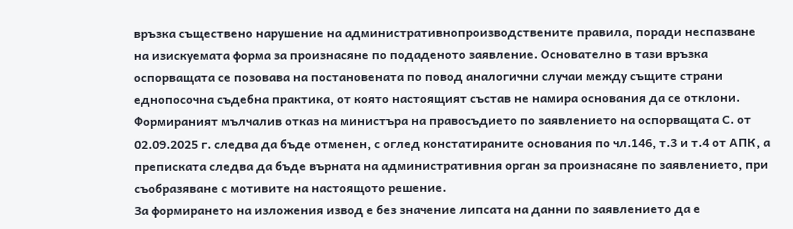връзка съществено нарушение на административнопроизводствените правила, поради неспазване на изискуемата форма за произнасяне по подаденото заявление. Основателно в тази връзка оспорващата се позовава на постановената по повод аналогични случаи между същите страни еднопосочна съдебна практика, от която настоящият състав не намира основания да се отклони. Формираният мълчалив отказ на министъра на правосъдието по заявлението на оспорващата С. от 02.09.2025 г. следва да бъде отменен, с оглед констатираните основания по чл.146, т.3 и т.4 от АПК, а преписката следва да бъде върната на административния орган за произнасяне по заявлението, при съобразяване с мотивите на настоящото решение.
За формирането на изложения извод е без значение липсата на данни по заявлението да е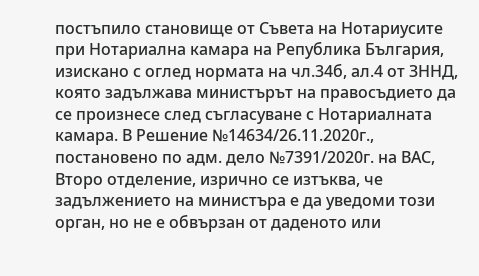постъпило становище от Съвета на Нотариусите при Нотариална камара на Република България, изискано с оглед нормата на чл.34б, ал.4 от ЗННД, която задължава министърът на правосъдието да се произнесе след съгласуване с Нотариалната камара. В Решение №14634/26.11.2020г., постановено по адм. дело №7391/2020г. на ВАС, Второ отделение, изрично се изтъква, че задължението на министъра е да уведоми този орган, но не е обвързан от даденото или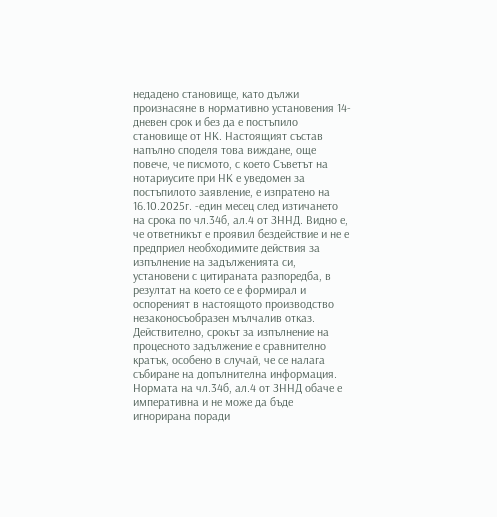недадено становище, като дължи произнасяне в нормативно установения 14-дневен срок и без да е постъпило становище от НК. Настоящият състав напълно споделя това виждане, още повече, че писмото, с което Съветът на нотариусите при НК е уведомен за постъпилото заявление, е изпратено на 16.10.2025г. -един месец след изтичането на срока по чл.34б, ал.4 от ЗННД. Видно е, че ответникът е проявил бездействие и не е предприел необходимите действия за изпълнение на задълженията си, установени с цитираната разпоредба, в резултат на което се е формирал и оспореният в настоящото производство незаконосъобразен мълчалив отказ. Действително, срокът за изпълнение на процесното задължение е сравнително кратък, особено в случай, че се налага събиране на допълнителна информация. Нормата на чл.34б, ал.4 от ЗННД обаче е императивна и не може да бъде игнорирана поради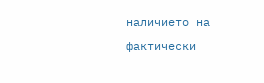наличието на фактически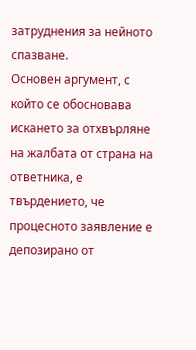затруднения за нейното спазване.
Основен аргумент, с който се обосновава искането за отхвърляне на жалбата от страна на ответника, е твърдението, че процесното заявление е депозирано от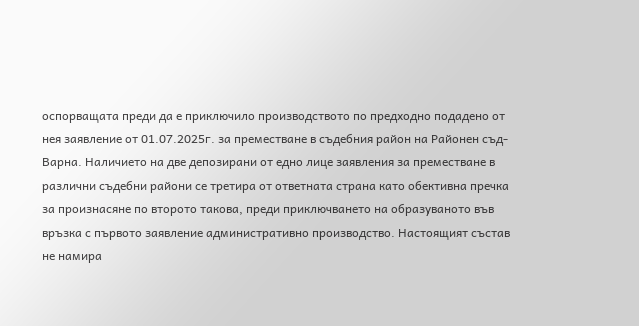оспорващата преди да е приключило производството по предходно подадено от нея заявление от 01.07.2025г. за преместване в съдебния район на Районен съд-Варна. Наличието на две депозирани от едно лице заявления за преместване в различни съдебни райони се третира от ответната страна като обективна пречка за произнасяне по второто такова, преди приключването на образуваното във връзка с първото заявление административно производство. Настоящият състав не намира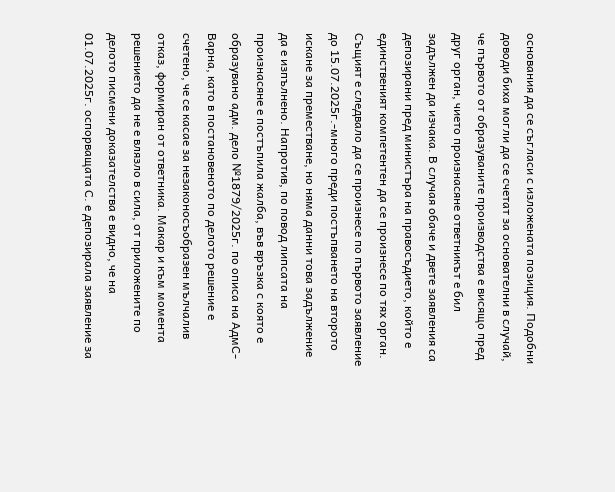основания да се съгласи с изложената позиция. Подобни доводи биха могли да се счетат за основателни в случай, че първото от образуваните производства е висящо пред друг орган, чието произнасяне ответникът е бил задължен да изчака. В случая обаче и двете заявления са депозирани пред министъра на правосъдието, който е единственият компетентен да се произнесе по тях орган. Същият е следвало да се произнесе по първото заявление до 15.07.2025г.-много преди постъпването на второто искане за преместване, но няма данни това задължение да е изпълнено. Напротив, по повод липсата на произнасяне е постъпила жалба, във връзка с която е образувано адм. дело №1879/2025г. по описа на АдмС-Варна, като в постановеното по делото решение е счетено, че се касае за незаконосъобразен мълчалив отказ, формиран от ответника. Макар и към момента решението да не е влязло в сила, от приложените по делото писмени доказателства е видно, че на 01.07.2025г. оспорващата С. е депозирала заявление за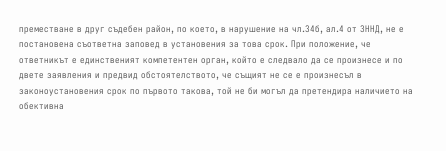преместване в друг съдебен район, по което, в нарушение на чл.34б, ал.4 от ЗННД, не е постановена съответна заповед в установения за това срок. При положение, че ответникът е единственият компетентен орган, който е следвало да се произнесе и по двете заявления и предвид обстоятелството, че същият не се е произнесъл в законоустановения срок по първото такова, той не би могъл да претендира наличието на обективна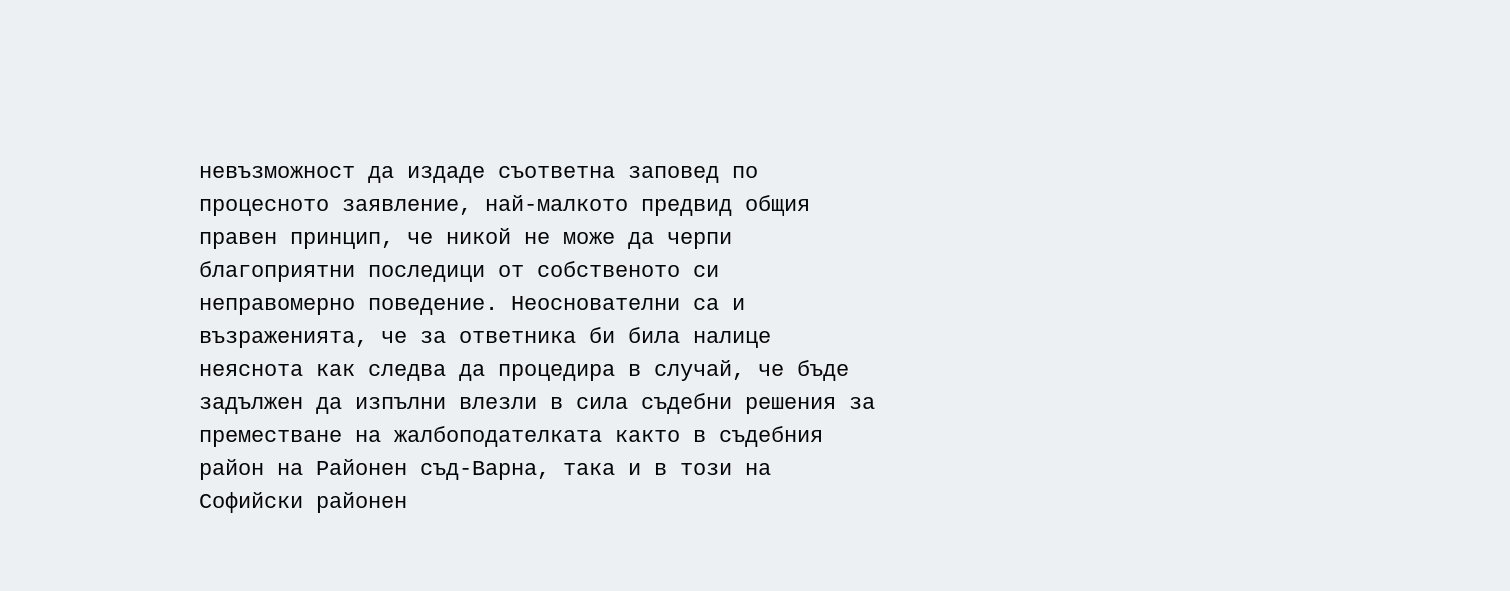невъзможност да издаде съответна заповед по процесното заявление, най-малкото предвид общия правен принцип, че никой не може да черпи благоприятни последици от собственото си неправомерно поведение. Неоснователни са и възраженията, че за ответника би била налице неяснота как следва да процедира в случай, че бъде задължен да изпълни влезли в сила съдебни решения за преместване на жалбоподателката както в съдебния район на Районен съд-Варна, така и в този на Софийски районен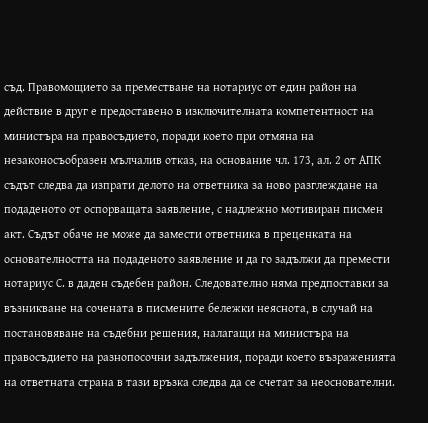съд. Правомощието за преместване на нотариус от един район на действие в друг е предоставено в изключителната компетентност на министъра на правосъдието, поради което при отмяна на незаконосъобразен мълчалив отказ, на основание чл. 173, ал. 2 от АПК съдът следва да изпрати делото на ответника за ново разглеждане на подаденото от оспорващата заявление, с надлежно мотивиран писмен акт. Съдът обаче не може да замести ответника в преценката на основателността на подаденото заявление и да го задължи да премести нотариус С. в даден съдебен район. Следователно няма предпоставки за възникване на сочената в писмените бележки неяснота, в случай на постановяване на съдебни решения, налагащи на министъра на правосъдието на разнопосочни задължения, поради което възраженията на ответната страна в тази връзка следва да се счетат за неоснователни.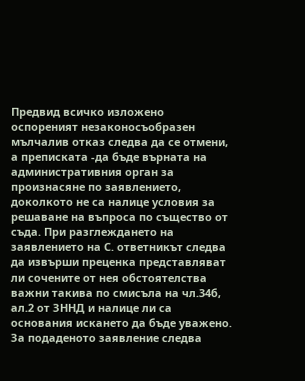Предвид всичко изложено оспореният незаконосъобразен мълчалив отказ следва да се отмени, а преписката -да бъде върната на административния орган за произнасяне по заявлението, доколкото не са налице условия за решаване на въпроса по същество от съда. При разглеждането на заявлението на С. ответникът следва да извърши преценка представляват ли сочените от нея обстоятелства важни такива по смисъла на чл.34б, ал.2 от ЗННД и налице ли са основания искането да бъде уважено. За подаденото заявление следва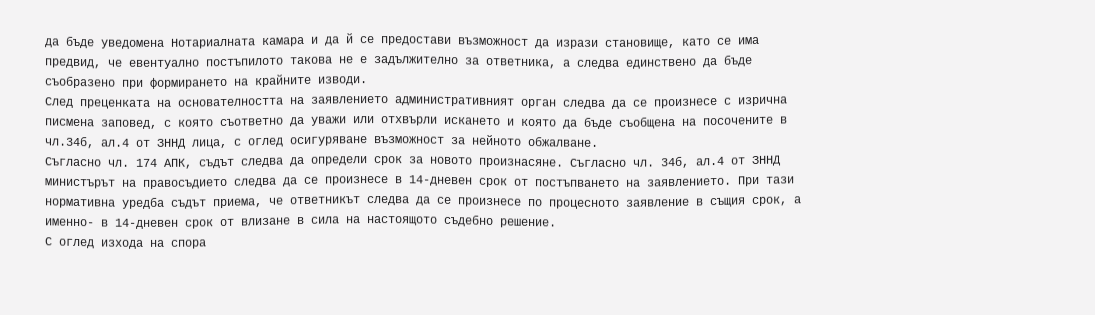да бъде уведомена Нотариалната камара и да й се предостави възможност да изрази становище, като се има предвид, че евентуално постъпилото такова не е задължително за ответника, а следва единствено да бъде съобразено при формирането на крайните изводи.
След преценката на основателността на заявлението административният орган следва да се произнесе с изрична писмена заповед, с която съответно да уважи или отхвърли искането и която да бъде съобщена на посочените в чл.34б, ал.4 от ЗННД лица, с оглед осигуряване възможност за нейното обжалване.
Съгласно чл. 174 АПК, съдът следва да определи срок за новото произнасяне. Съгласно чл. 34б, ал.4 от ЗННД министърът на правосъдието следва да се произнесе в 14-дневен срок от постъпването на заявлението. При тази нормативна уредба съдът приема, че ответникът следва да се произнесе по процесното заявление в същия срок, а именно- в 14-дневен срок от влизане в сила на настоящото съдебно решение.
С оглед изхода на спора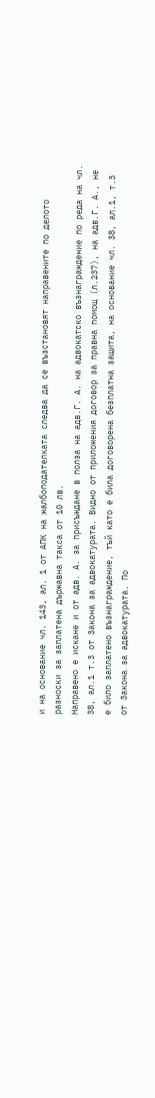и на основание чл. 143, ал. 1 от АПК на жалбоподателката следва да се възстановят направените по делото разноски за заплатена държавна такса от 10 лв.
Направено е искане и от адв. А. за присъждане в полза на адв.Г. А. на адвокатско възнаграждение по реда на чл. 38, ал.1 т.3 от Закона за адвокатурата. Видно от приложения договор за правна помощ (л.237), на адв.Г. А., не е било заплатено възнаграждение, тъй като е била договорена безплатна защита, на основание чл. 38, ал.1, т.3 от Закона за адвокатурата. По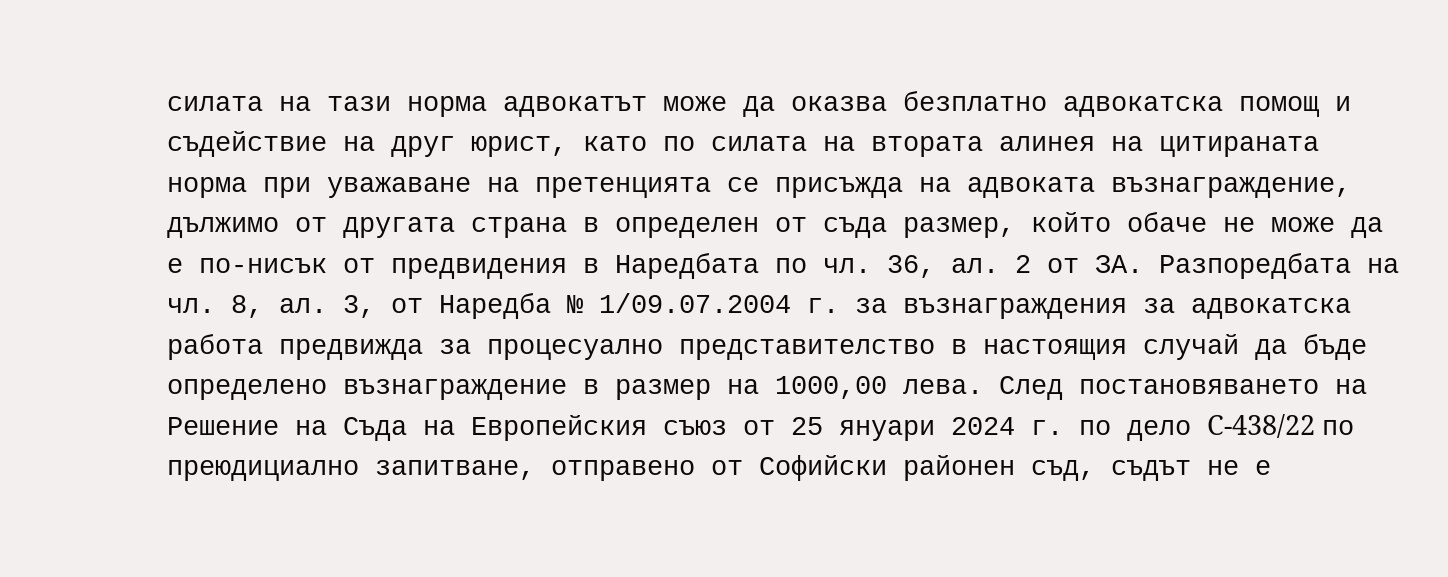силата на тази норма адвокатът може да оказва безплатно адвокатска помощ и съдействие на друг юрист, като по силата на втората алинея на цитираната норма при уважаване на претенцията се присъжда на адвоката възнаграждение, дължимо от другата страна в определен от съда размер, който обаче не може да е по-нисък от предвидения в Наредбата по чл. 36, ал. 2 от ЗА. Разпоредбата на чл. 8, ал. 3, от Наредба № 1/09.07.2004 г. за възнаграждения за адвокатска работа предвижда за процесуално представителство в настоящия случай да бъде определено възнаграждение в размер на 1000,00 лева. След постановяването на Решение на Съда на Европейския съюз от 25 януари 2024 г. по дело C-438/22 по преюдициално запитване, отправено от Софийски районен съд, съдът не е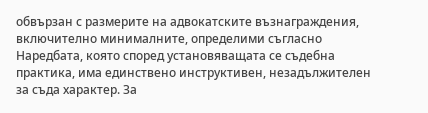обвързан с размерите на адвокатските възнаграждения, включително минималните, определими съгласно Наредбата, която според установяващата се съдебна практика, има единствено инструктивен, незадължителен за съда характер. За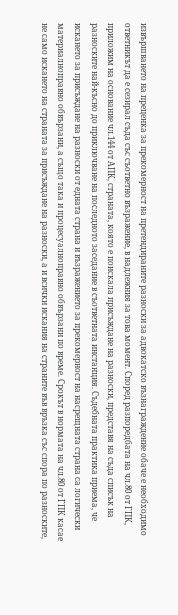извършването на преценка за прекомерност на претендираните разноски за адвокатско възнаграждение обаче е необходимо ответникът да е сезирал съда със съответно възражение, в надлежния за това момент. Според разпоредбата на чл.80 от ГПК, приложим на основание чл.144 от АПК, страната, която е поискала присъждане на разноски, представя на съда списък на разноските най-късно до приключване на последното заседание в съответната инстанция. Съдебната практика приема, че искането за присъждане на разноски от едната страна и възражението за прекомерност на насрещната страна са логически материалноправно обвързани, а също така и процесуалноправно обвързани по време. Срокът в нормата на чл.80 от ГПК касае не само искането на страната за присъждане на разноски, а и всички искания на страните във връзка със спора по разноските,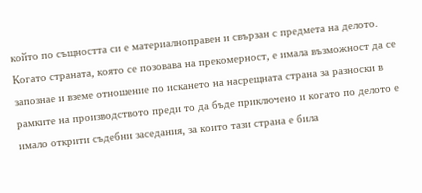който по същността си е материалноправен и свързан с предмета на делото. Когато страната, която се позовава на прекомерност, е имала възможност да се запознае и вземе отношение по искането на насрещната страна за разноски в рамките на производството преди то да бъде приключено и когато по делото е имало открити съдебни заседания, за които тази страна е била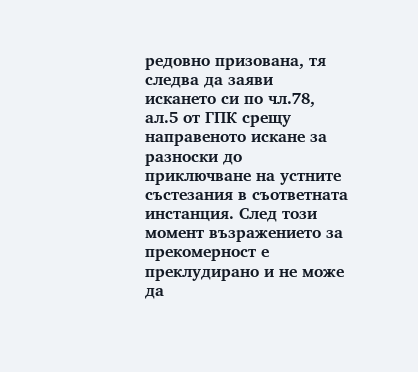редовно призована, тя следва да заяви искането си по чл.78, ал.5 от ГПК срещу направеното искане за разноски до приключване на устните състезания в съответната инстанция. След този момент възражението за прекомерност е преклудирано и не може да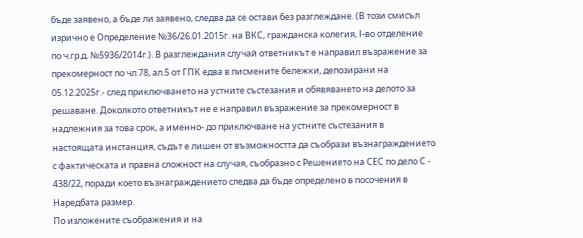бъде заявено, а бъде ли заявено, следва да се остави без разглеждане. (В този смисъл изрично е Определение №36/26.01.2015г. на ВКС, гражданска колегия, I-во отделение по ч.гр.д. №5936/2014г.). В разглеждания случай ответникът е направил възражение за прекомерност по чл.78, ал.5 от ГПК едва в писмените бележки, депозирани на 05.12.2025г.- след приключването на устните състезания и обявяването на делото за решаване. Доколкото ответникът не е направил възражение за прекомерност в надлежния за това срок, а именно- до приключване на устните състезания в настоящата инстанция, съдът е лишен от възможността да съобрази възнаграждението с фактическата и правна сложност на случая, съобразно с Решението на СЕС по дело С - 438/22, поради което възнаграждението следва да бъде определено в посочения в Наредбата размер.
По изложените съображения и на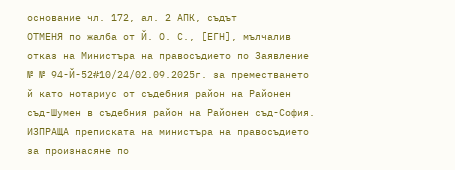основание чл. 172, ал. 2 АПК, съдът
ОТМЕНЯ по жалба от Й. О. С., [ЕГН], мълчалив отказ на Министъра на правосъдието по Заявление № № 94-Й-52#10/24/02.09.2025г. за преместването й като нотариус от съдебния район на Районен съд-Шумен в съдебния район на Районен съд-София.
ИЗПРАЩА преписката на министъра на правосъдието за произнасяне по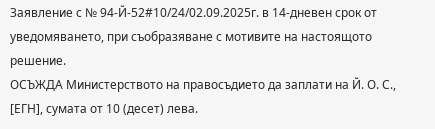Заявление с № 94-Й-52#10/24/02.09.2025г. в 14-дневен срок от уведомяването, при съобразяване с мотивите на настоящото решение.
ОСЪЖДА Министерството на правосъдието да заплати на Й. О. С., [ЕГН], сумата от 10 (десет) лева.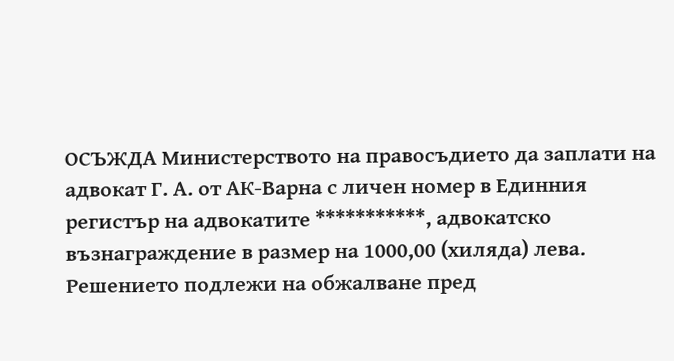ОСЪЖДА Министерството на правосъдието да заплати на адвокат Г. А. от АК-Варна с личен номер в Единния регистър на адвокатите ***********, адвокатско възнаграждение в размер на 1000,00 (хиляда) лева.
Решението подлежи на обжалване пред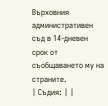Върховния административен съд в 14-дневен срок от съобщаването му на страните.
| Съдия: | |